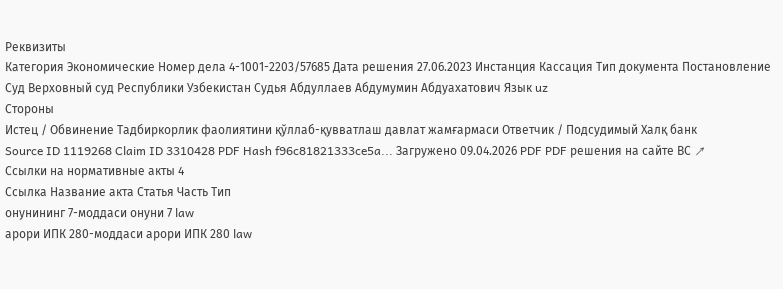Реквизиты
Категория Экономические Номер дела 4-1001-2203/57685 Дата решения 27.06.2023 Инстанция Кассация Тип документа Постановление Суд Верховный суд Республики Узбекистан Судья Абдуллаев Абдумумин Абдуахатович Язык uz
Стороны
Истец / Обвинение Тадбиркорлик фаолиятини қўллаб-қувватлаш давлат жамғармаси Ответчик / Подсудимый Халқ банк
Source ID 1119268 Claim ID 3310428 PDF Hash f96c81821333ce5a... Загружено 09.04.2026 PDF PDF решения на сайте ВС ↗
Ссылки на нормативные акты 4
Ссылка Название акта Статья Часть Тип
онунининг 7-моддаси онуни 7 law
арори ИПК 280-моддаси арори ИПК 280 law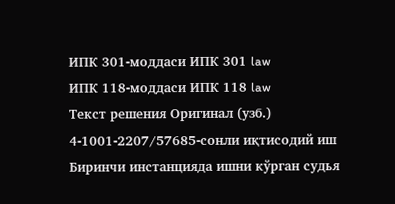ИПК 301-моддаси ИПК 301 law
ИПК 118-моддаси ИПК 118 law
Текст решения Оригинал (узб.)
4-1001-2207/57685-сонли иқтисодий иш Биринчи инстанцияда ишни кўрган судья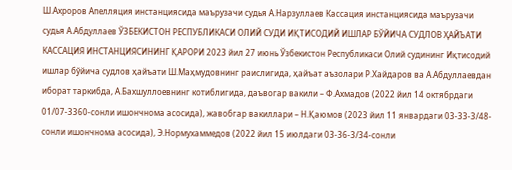Ш.Ахроров Апелляция инстанциясида маърузачи судья А.Нарзуллаев Кассация инстанциясида маърузачи судья А.Абдуллаев ЎЗБЕКИСТОН РЕСПУБЛИКАСИ ОЛИЙ СУДИ ИҚТИСОДИЙ ИШЛАР БЎЙИЧА СУДЛОВ ҲАЙЪАТИ КАССАЦИЯ ИНСТАНЦИЯСИНИНГ ҚАРОРИ 2023 йил 27 июнь Ўзбекистон Республикаси Олий судининг Иқтисодий ишлар бўйича судлов ҳайъати Ш.Маҳмудовнинг раислигида, ҳайъат аъзолари Р.Хайдаров ва А.Абдуллаевдан иборат таркибда, А.Бахшуллоевнинг котиблигида, даъвогар вакили – Ф.Ахмадов (2022 йил 14 октябрдаги 01/07-3360-сонли ишончнома асосида), жавобгар вакиллари – Н.Қаюмов (2023 йил 11 январдаги 03-33-3/48-сонли ишончнома асосида), Э.Нормухаммедов (2022 йил 15 июлдаги 03-36-3/34-сонли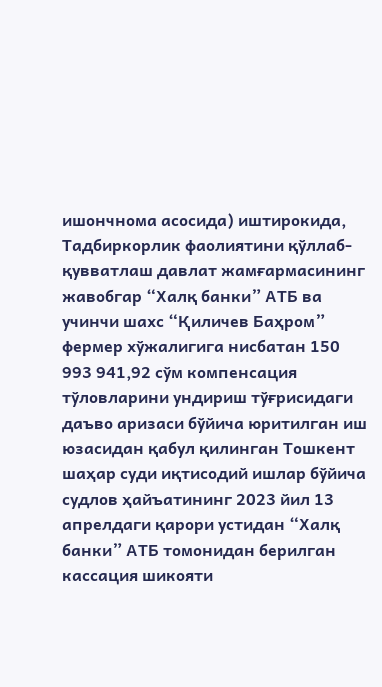ишончнома асосида) иштирокида, Тадбиркорлик фаолиятини қўллаб-қувватлаш давлат жамғармасининг жавобгар “Халқ банки” АТБ ва учинчи шахс “Қиличев Баҳром” фермер хўжалигига нисбатан 150 993 941,92 сўм компенсация тўловларини ундириш тўғрисидаги даъво аризаси бўйича юритилган иш юзасидан қабул қилинган Тошкент шаҳар суди иқтисодий ишлар бўйича судлов ҳайъатининг 2023 йил 13 апрелдаги қарори устидан “Халқ банки” АТБ томонидан берилган кассация шикояти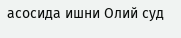асосида ишни Олий суд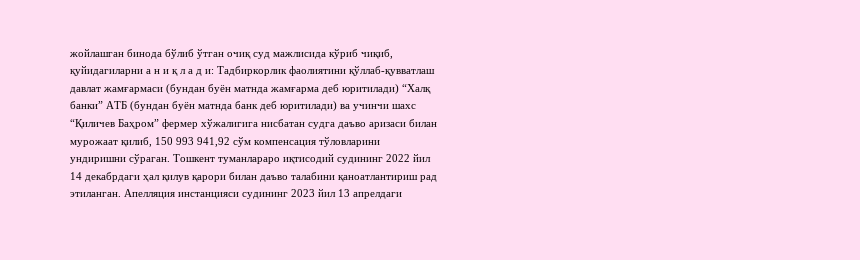жойлашган бинода бўлиб ўтган очиқ суд мажлисида кўриб чиқиб, қуйидагиларни а н и қ л а д и: Тадбиркорлик фаолиятини қўллаб-қувватлаш давлат жамғармаси (бундан буён матнда жамғарма деб юритилади) “Халқ банки” АТБ (бундан буён матнда банк деб юритилади) ва учинчи шахс “Қиличев Баҳром” фермер хўжалигига нисбатан судга даъво аризаси билан мурожаат қилиб, 150 993 941,92 сўм компенсация тўловларини ундиришни сўраган. Тошкент туманлараро иқтисодий судининг 2022 йил 14 декабрдаги ҳал қилув қарори билан даъво талабини қаноатлантириш рад этиланган. Апелляция инстанцияси судининг 2023 йил 13 апрелдаги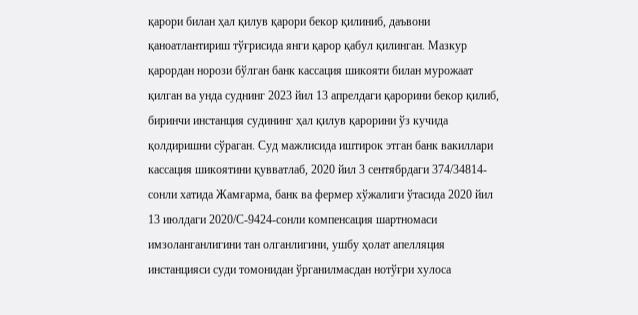қарори билан ҳал қилув қарори бекор қилиниб, даъвони қаноатлантириш тўғрисида янги қарор қабул қилинган. Мазкур қарордан норози бўлган банк кассация шикояти билан мурожаат қилган ва унда суднинг 2023 йил 13 апрелдаги қарорини бекор қилиб, биринчи инстанция судининг ҳал қилув қарорини ўз кучида қолдиришни сўраган. Суд мажлисида иштирок этган банк вакиллари кассация шикоятини қувватлаб, 2020 йил 3 сентябрдаги 374/34814-сонли хатида Жамғарма, банк ва фермер хўжалиги ўтасида 2020 йил 13 июлдаги 2020/С-9424-сонли компенсация шартномаси имзоланганлигини тан олганлигини, ушбу ҳолат апелляция инстанцияси суди томонидан ўрганилмасдан нотўғри хулоса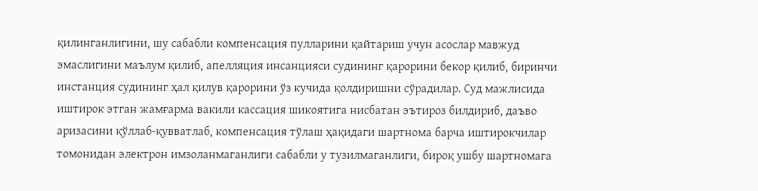қилинганлигини, шу сабабли компенсация пулларини қайтариш учун асослар мавжуд эмаслигини маълум қилиб, апелляция инсанцияси судининг қарорини бекор қилиб, биринчи инстанция судининг ҳал қилув қарорини ўз кучида қолдиришни сўрадилар. Суд мажлисида иштирок этган жамғарма вакили кассация шикоятига нисбатан эътироз билдириб, даъво аризасини қўллаб-қувватлаб, компенсация тўлаш ҳақидаги шартнома барча иштирокчилар томонидан электрон имзоланмаганлиги сабабли у тузилмаганлиги, бироқ ушбу шартномага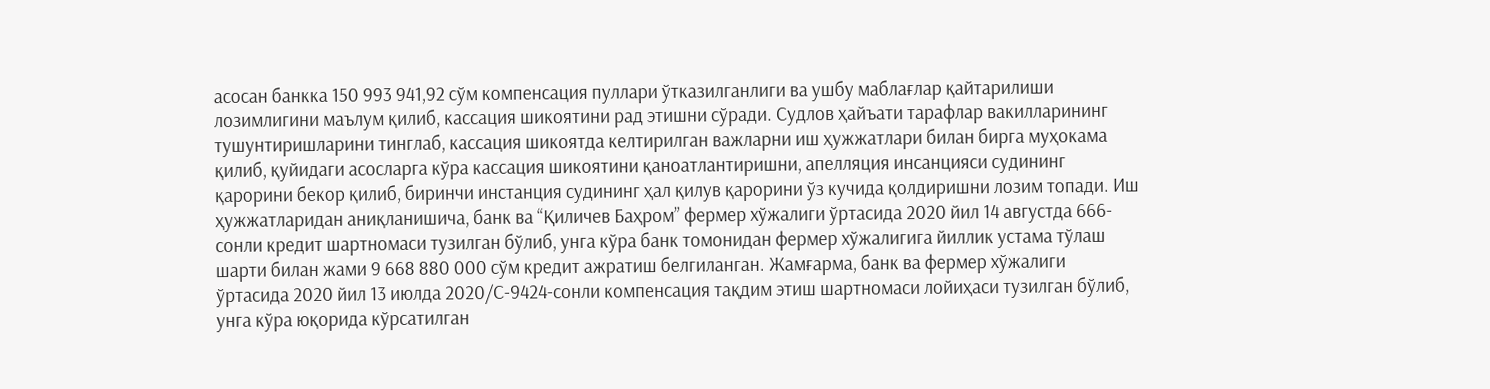асосан банкка 150 993 941,92 сўм компенсация пуллари ўтказилганлиги ва ушбу маблағлар қайтарилиши лозимлигини маълум қилиб, кассация шикоятини рад этишни сўради. Судлов ҳайъати тарафлар вакилларининг тушунтиришларини тинглаб, кассация шикоятда келтирилган важларни иш ҳужжатлари билан бирга муҳокама қилиб, қуйидаги асосларга кўра кассация шикоятини қаноатлантиришни, апелляция инсанцияси судининг қарорини бекор қилиб, биринчи инстанция судининг ҳал қилув қарорини ўз кучида қолдиришни лозим топади. Иш ҳужжатларидан аниқланишича, банк ва “Қиличев Баҳром” фермер хўжалиги ўртасида 2020 йил 14 августда 666-сонли кредит шартномаси тузилган бўлиб, унга кўра банк томонидан фермер хўжалигига йиллик устама тўлаш шарти билан жами 9 668 880 000 сўм кредит ажратиш белгиланган. Жамғарма, банк ва фермер хўжалиги ўртасида 2020 йил 13 июлда 2020/С-9424-сонли компенсация тақдим этиш шартномаси лойиҳаси тузилган бўлиб, унга кўра юқорида кўрсатилган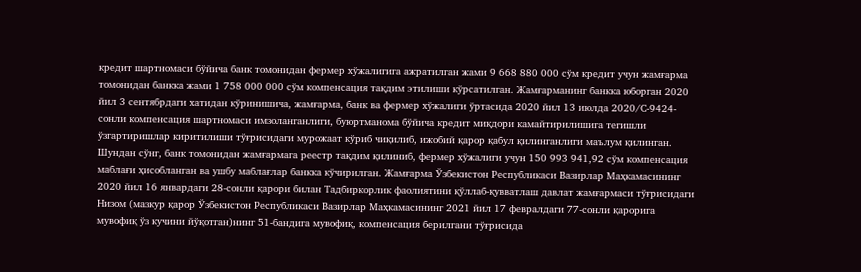кредит шартномаси бўйича банк томонидан фермер хўжалигига ажратилган жами 9 668 880 000 сўм кредит учун жамғарма томонидан банкка жами 1 758 000 000 сўм компенсация тақдим этилиши кўрсатилган. Жамғарманинг банкка юборган 2020 йил 3 сентябрдаги хатидан кўринишича, жамғарма, банк ва фермер хўжалиги ўртасида 2020 йил 13 июлда 2020/С-9424-сонли компенсация шартномаси имзоланганлиги, буюртманома бўйича кредит миқдори камайтирилишига тегишли ўзгартиришлар киритилиши тўғрисидаги мурожаат кўриб чиқилиб, ижобий қарор қабул қилинганлиги маълум қилинган. Шундан сўнг, банк томонидан жамғармага реестр тақдим қилиниб, фермер хўжалиги учун 150 993 941,92 сўм компенсация маблағи ҳисобланган ва ушбу маблағлар банкка кўчирилган. Жамғарма Ўзбекистон Республикаси Вазирлар Маҳкамасининг 2020 йил 16 январдаги 28-сонли қарори билан Тадбиркорлик фаолиятини қўллаб-қувватлаш давлат жамғармаси тўғрисидаги Низом (мазкур қарор Ўзбекистон Республикаси Вазирлар Маҳкамасининг 2021 йил 17 февралдаги 77-сонли қарорига мувофиқ ўз кучини йўқотган)нинг 51-бандига мувофиқ, компенсация берилгани тўғрисида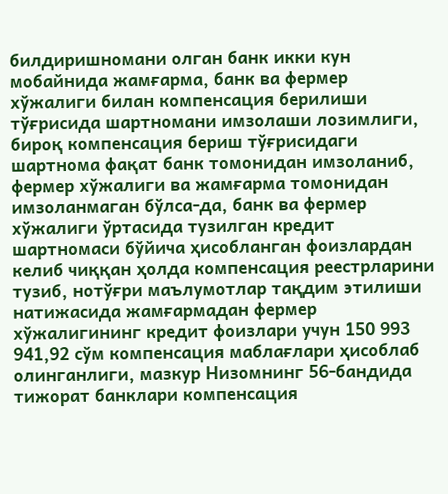билдиришномани олган банк икки кун мобайнида жамғарма, банк ва фермер хўжалиги билан компенсация берилиши тўғрисида шартномани имзолаши лозимлиги, бироқ компенсация бериш тўғрисидаги шартнома фақат банк томонидан имзоланиб, фермер хўжалиги ва жамғарма томонидан имзоланмаган бўлса-да, банк ва фермер хўжалиги ўртасида тузилган кредит шартномаси бўйича ҳисобланган фоизлардан келиб чиққан ҳолда компенсация реестрларини тузиб, нотўғри маълумотлар тақдим этилиши натижасида жамғармадан фермер хўжалигининг кредит фоизлари учун 150 993 941,92 сўм компенсация маблағлари ҳисоблаб олинганлиги, мазкур Низомнинг 56-бандида тижорат банклари компенсация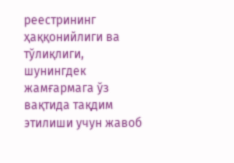реестрининг ҳаққонийлиги ва тўлиқлиги, шунингдек жамғармага ўз вақтида тақдим этилиши учун жавоб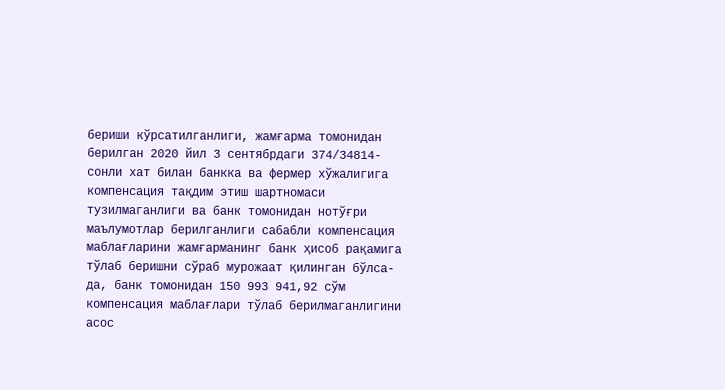бериши кўрсатилганлиги, жамғарма томонидан берилган 2020 йил 3 сентябрдаги 374/34814-сонли хат билан банкка ва фермер хўжалигига компенсация тақдим этиш шартномаси тузилмаганлиги ва банк томонидан нотўғри маълумотлар берилганлиги сабабли компенсация маблағларини жамғарманинг банк ҳисоб рақамига тўлаб беришни сўраб мурожаат қилинган бўлса-да, банк томонидан 150 993 941,92 сўм компенсация маблағлари тўлаб берилмаганлигини асос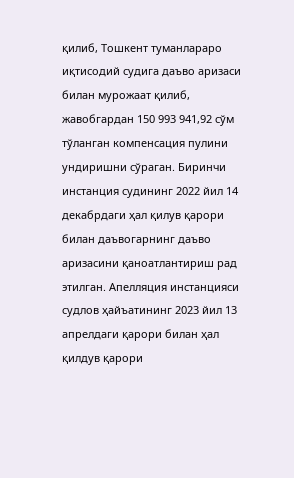қилиб, Тошкент туманлараро иқтисодий судига даъво аризаси билан мурожаат қилиб, жавобгардан 150 993 941,92 сўм тўланган компенсация пулини ундиришни сўраган. Биринчи инстанция судининг 2022 йил 14 декабрдаги ҳал қилув қарори билан даъвогарнинг даъво аризасини қаноатлантириш рад этилган. Апелляция инстанцияси судлов ҳайъатининг 2023 йил 13 апрелдаги қарори билан ҳал қилдув қарори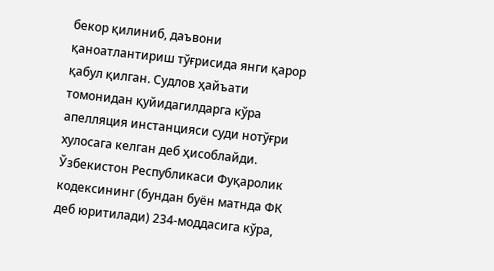бекор қилиниб, даъвони қаноатлантириш тўғрисида янги қарор қабул қилган. Судлов ҳайъати томонидан қуйидагилдарга кўра апелляция инстанцияси суди нотўғри хулосага келган деб ҳисоблайди. Ўзбекистон Республикаси Фуқаролик кодексининг (бундан буён матнда ФК деб юритилади) 234-моддасига кўра,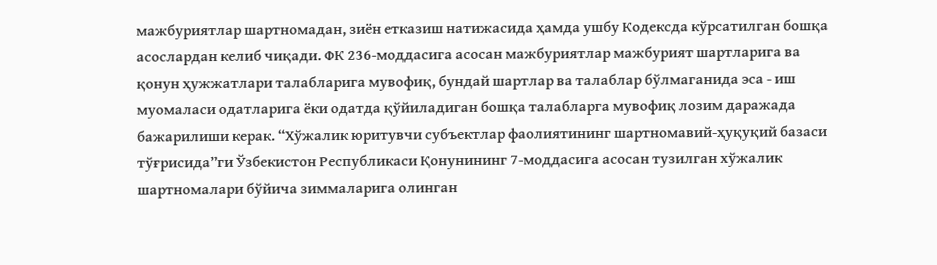мажбуриятлар шартномадан, зиён етказиш натижасида ҳамда ушбу Кодексда кўрсатилган бошқа асослардан келиб чиқади. ФК 236-моддасига асосан мажбуриятлар мажбурият шартларига ва қонун ҳужжатлари талабларига мувофиқ, бундай шартлар ва талаблар бўлмаганида эса - иш муомаласи одатларига ёки одатда қўйиладиган бошқа талабларга мувофиқ лозим даражада бажарилиши керак. “Хўжалик юритувчи субъектлар фаолиятининг шартномавий-ҳуқуқий базаси тўғрисида”ги Ўзбекистон Республикаси Қонунининг 7-моддасига асосан тузилган хўжалик шартномалари бўйича зиммаларига олинган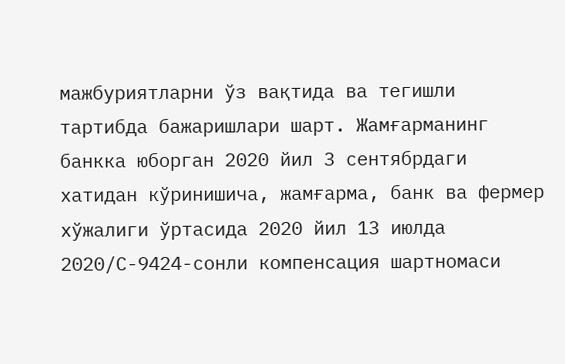мажбуриятларни ўз вақтида ва тегишли тартибда бажаришлари шарт. Жамғарманинг банкка юборган 2020 йил 3 сентябрдаги хатидан кўринишича, жамғарма, банк ва фермер хўжалиги ўртасида 2020 йил 13 июлда 2020/С-9424-сонли компенсация шартномаси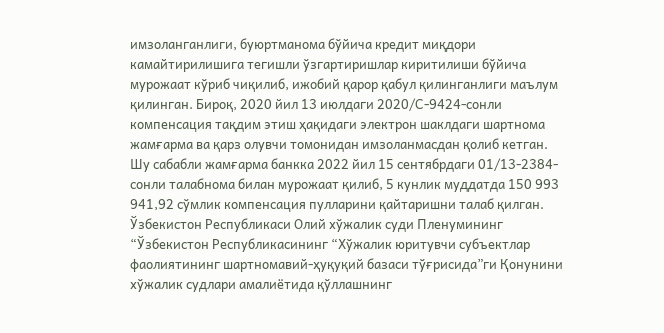имзоланганлиги, буюртманома бўйича кредит миқдори камайтирилишига тегишли ўзгартиришлар киритилиши бўйича мурожаат кўриб чиқилиб, ижобий қарор қабул қилинганлиги маълум қилинган. Бироқ, 2020 йил 13 июлдаги 2020/С-9424-сонли компенсация тақдим этиш ҳақидаги электрон шаклдаги шартнома жамғарма ва қарз олувчи томонидан имзоланмасдан қолиб кетган. Шу сабабли жамғарма банкка 2022 йил 15 сентябрдаги 01/13-2384-сонли талабнома билан мурожаат қилиб, 5 кунлик муддатда 150 993 941,92 сўмлик компенсация пулларини қайтаришни талаб қилган. Ўзбекистон Республикаси Олий хўжалик суди Пленумининг “Ўзбекистон Республикасининг “Хўжалик юритувчи субъектлар фаолиятининг шартномавий-ҳуқуқий базаси тўғрисида”ги Қонунини хўжалик судлари амалиётида қўллашнинг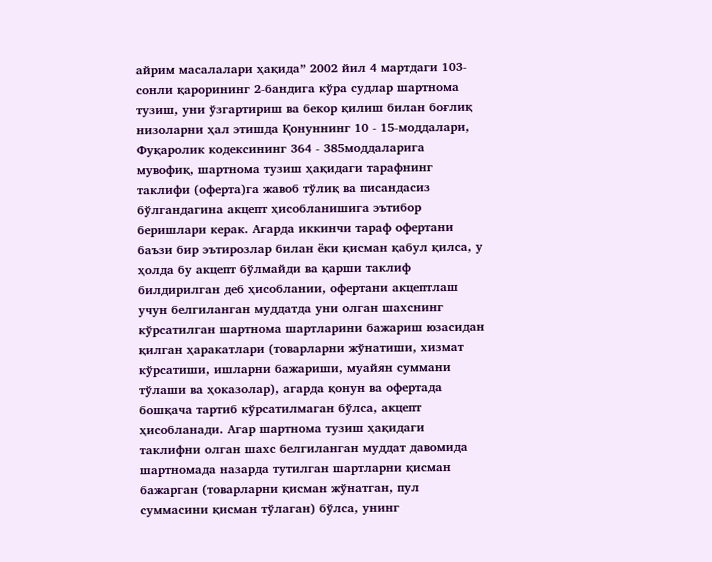айрим масалалари ҳақида” 2002 йил 4 мартдаги 103-сонли қарорининг 2-бандига кўра судлар шартнома тузиш, уни ўзгартириш ва бекор қилиш билан боғлиқ низоларни ҳал этишда Қонуннинг 10 - 15-моддалари, Фуқаролик кодексининг 364 - 385моддаларига мувофиқ, шартнома тузиш ҳақидаги тарафнинг таклифи (оферта)га жавоб тўлиқ ва писандасиз бўлгандагина акцепт ҳисобланишига эътибор беришлари керак. Агарда иккинчи тараф офертани баъзи бир эътирозлар билан ёки қисман қабул қилса, у ҳолда бу акцепт бўлмайди ва қарши таклиф билдирилган деб ҳисоблании, офертани акцептлаш учун белгиланган муддатда уни олган шахснинг кўрсатилган шартнома шартларини бажариш юзасидан қилган ҳаракатлари (товарларни жўнатиши, хизмат кўрсатиши, ишларни бажариши, муайян суммани тўлаши ва ҳоказолар), агарда қонун ва офертада бошқача тартиб кўрсатилмаган бўлса, акцепт ҳисобланади. Агар шартнома тузиш ҳақидаги таклифни олган шахс белгиланган муддат давомида шартномада назарда тутилган шартларни қисман бажарган (товарларни қисман жўнатган, пул суммасини қисман тўлаган) бўлса, унинг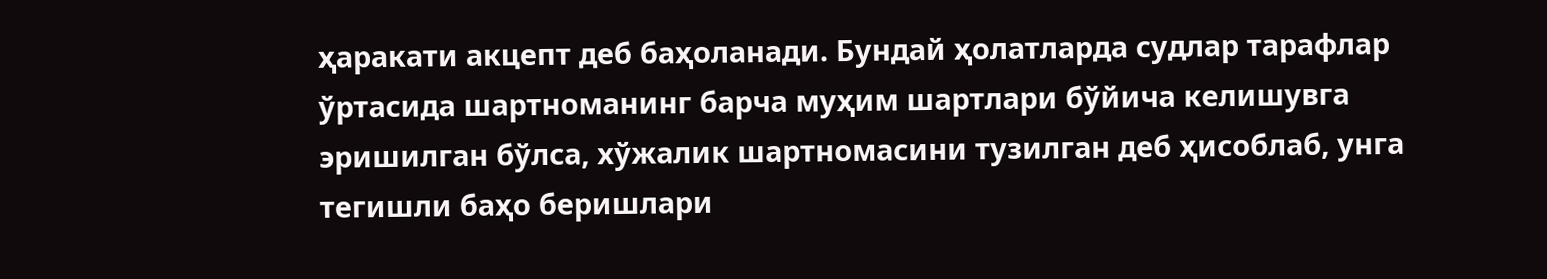ҳаракати акцепт деб баҳоланади. Бундай ҳолатларда судлар тарафлар ўртасида шартноманинг барча муҳим шартлари бўйича келишувга эришилган бўлса, хўжалик шартномасини тузилган деб ҳисоблаб, унга тегишли баҳо беришлари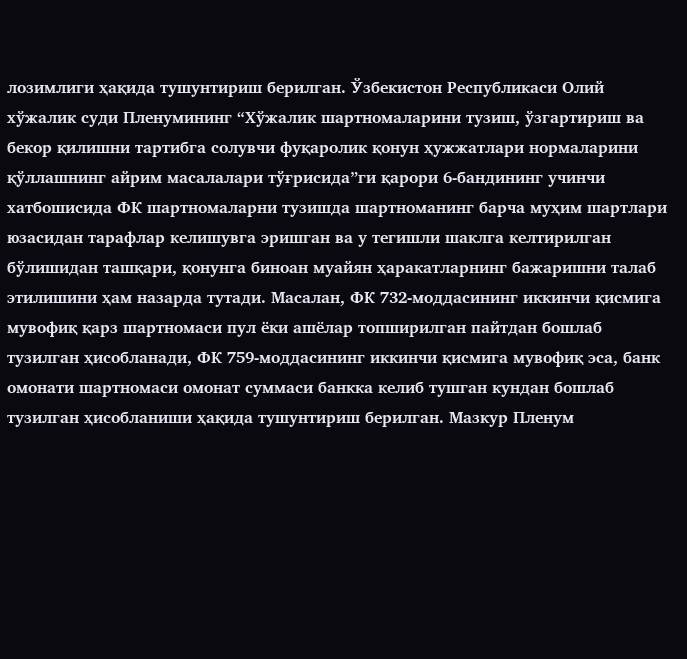лозимлиги ҳақида тушунтириш берилган. Ўзбекистон Республикаси Олий хўжалик суди Пленумининг “Хўжалик шартномаларини тузиш, ўзгартириш ва бекор қилишни тартибга солувчи фуқаролик қонун ҳужжатлари нормаларини қўллашнинг айрим масалалари тўғрисида”ги қарори 6-бандининг учинчи хатбошисида ФК шартномаларни тузишда шартноманинг барча муҳим шартлари юзасидан тарафлар келишувга эришган ва у тегишли шаклга келтирилган бўлишидан ташқари, қонунга биноан муайян ҳаракатларнинг бажаришни талаб этилишини ҳам назарда тутади. Масалан, ФК 732-моддасининг иккинчи қисмига мувофиқ қарз шартномаси пул ёки ашёлар топширилган пайтдан бошлаб тузилган ҳисобланади, ФК 759-моддасининг иккинчи қисмига мувофиқ эса, банк омонати шартномаси омонат суммаси банкка келиб тушган кундан бошлаб тузилган ҳисобланиши ҳақида тушунтириш берилган. Мазкур Пленум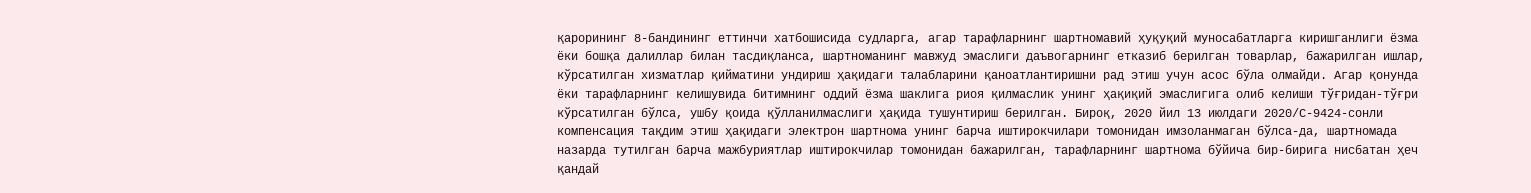қарорининг 8-бандининг еттинчи хатбошисида судларга, агар тарафларнинг шартномавий ҳуқуқий муносабатларга киришганлиги ёзма ёки бошқа далиллар билан тасдиқланса, шартноманинг мавжуд эмаслиги даъвогарнинг етказиб берилган товарлар, бажарилган ишлар, кўрсатилган хизматлар қийматини ундириш ҳақидаги талабларини қаноатлантиришни рад этиш учун асос бўла олмайди. Агар қонунда ёки тарафларнинг келишувида битимнинг оддий ёзма шаклига риоя қилмаслик унинг ҳақиқий эмаслигига олиб келиши тўғридан-тўғри кўрсатилган бўлса, ушбу қоида қўлланилмаслиги ҳақида тушунтириш берилган. Бироқ, 2020 йил 13 июлдаги 2020/С-9424-сонли компенсация тақдим этиш ҳақидаги электрон шартнома унинг барча иштирокчилари томонидан имзоланмаган бўлса-да, шартномада назарда тутилган барча мажбуриятлар иштирокчилар томонидан бажарилган, тарафларнинг шартнома бўйича бир-бирига нисбатан ҳеч қандай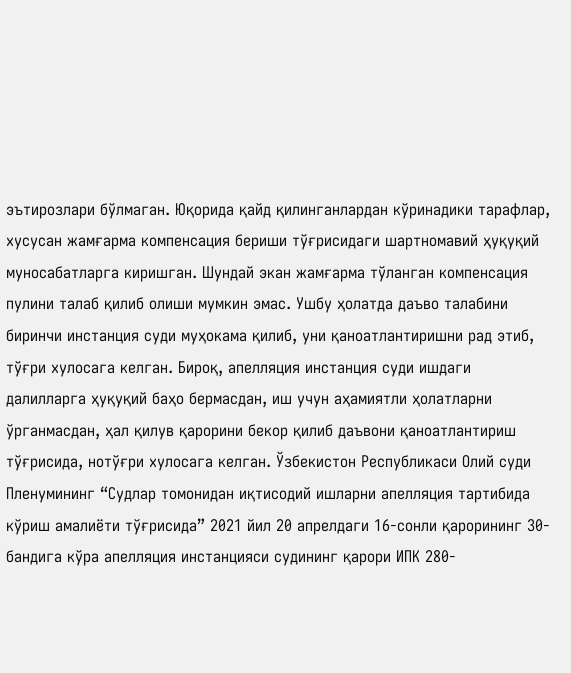эътирозлари бўлмаган. Юқорида қайд қилинганлардан кўринадики тарафлар, хусусан жамғарма компенсация бериши тўғрисидаги шартномавий ҳуқуқий муносабатларга киришган. Шундай экан жамғарма тўланган компенсация пулини талаб қилиб олиши мумкин эмас. Ушбу ҳолатда даъво талабини биринчи инстанция суди муҳокама қилиб, уни қаноатлантиришни рад этиб, тўғри хулосага келган. Бироқ, апелляция инстанция суди ишдаги далилларга ҳуқуқий баҳо бермасдан, иш учун аҳамиятли ҳолатларни ўрганмасдан, ҳал қилув қарорини бекор қилиб даъвони қаноатлантириш тўғрисида, нотўғри хулосага келган. Ўзбекистон Республикаси Олий суди Пленумининг “Судлар томонидан иқтисодий ишларни апелляция тартибида кўриш амалиёти тўғрисида” 2021 йил 20 апрелдаги 16-сонли қарорининг 30-бандига кўра апелляция инстанцияси судининг қарори ИПК 280-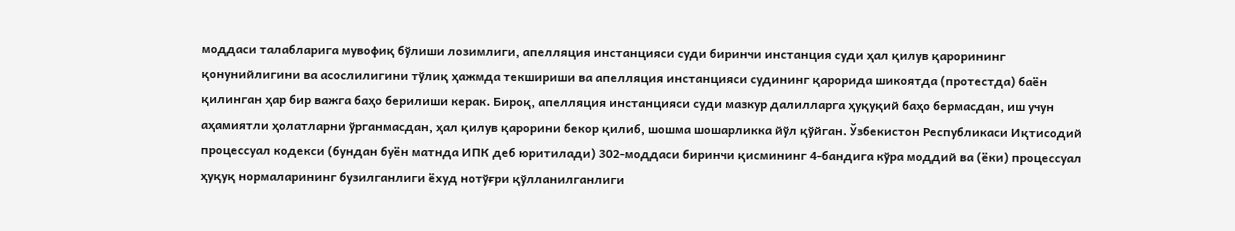моддаси талабларига мувофиқ бўлиши лозимлиги, апелляция инстанцияси суди биринчи инстанция суди ҳал қилув қарорининг қонунийлигини ва асослилигини тўлиқ ҳажмда текшириши ва апелляция инстанцияси судининг қарорида шикоятда (протестда) баён қилинган ҳар бир важга баҳо берилиши керак. Бироқ, апелляция инстанцияси суди мазкур далилларга ҳуқуқий баҳо бермасдан, иш учун аҳамиятли ҳолатларни ўрганмасдан, ҳал қилув қарорини бекор қилиб, шошма шошарликка йўл қўйган. Ўзбекистон Республикаси Иқтисодий процессуал кодекси (бундан буён матнда ИПК деб юритилади) 302-моддаси биринчи қисмининг 4-бандига кўра моддий ва (ёки) процессуал ҳуқуқ нормаларининг бузилганлиги ёхуд нотўғри қўлланилганлиги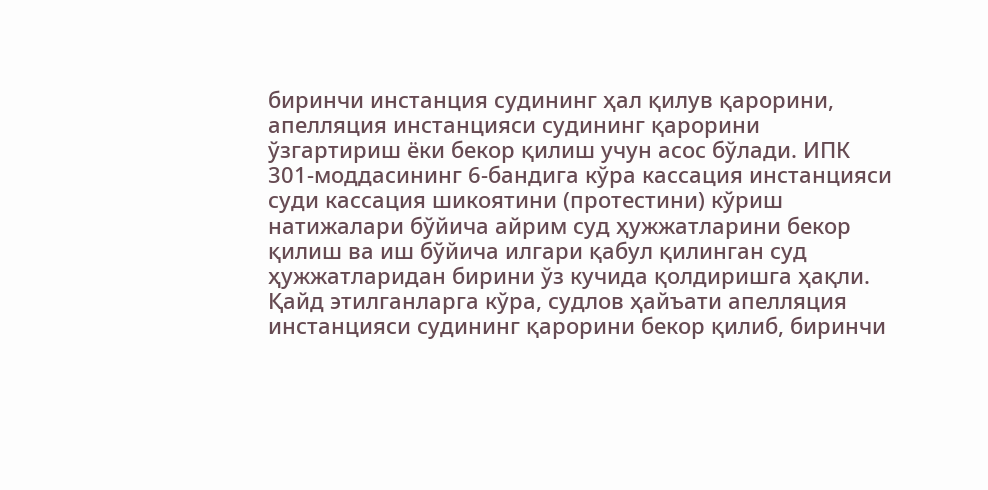биринчи инстанция судининг ҳал қилув қарорини, апелляция инстанцияси судининг қарорини ўзгартириш ёки бекор қилиш учун асос бўлади. ИПК 301-моддасининг 6-бандига кўра кассация инстанцияси суди кассация шикоятини (протестини) кўриш натижалари бўйича айрим суд ҳужжатларини бекор қилиш ва иш бўйича илгари қабул қилинган суд ҳужжатларидан бирини ўз кучида қолдиришга ҳақли. Қайд этилганларга кўра, судлов ҳайъати апелляция инстанцияси судининг қарорини бекор қилиб, биринчи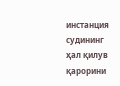инстанция судининг ҳал қилув қарорини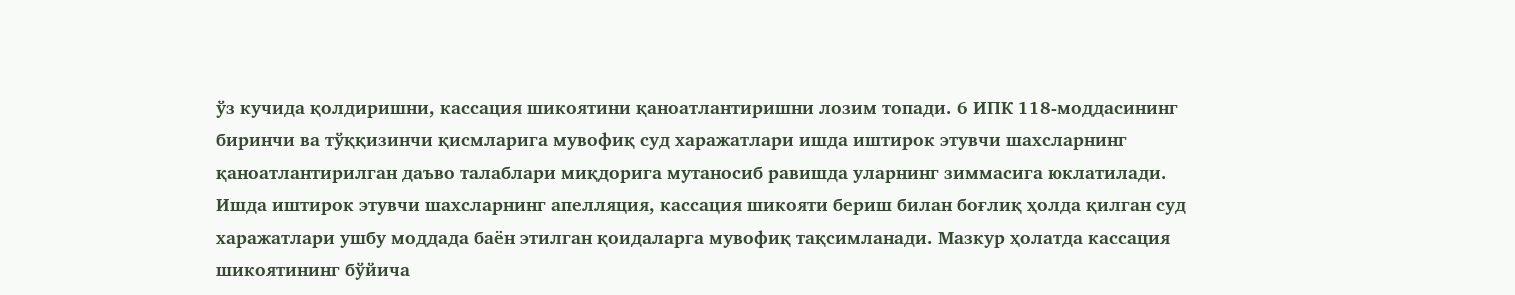ўз кучида қолдиришни, кассация шикоятини қаноатлантиришни лозим топади. 6 ИПК 118-моддасининг биринчи ва тўққизинчи қисмларига мувофиқ суд харажатлари ишда иштирок этувчи шахсларнинг қаноатлантирилган даъво талаблари миқдорига мутаносиб равишда уларнинг зиммасига юклатилади. Ишда иштирок этувчи шахсларнинг апелляция, кассация шикояти бериш билан боғлиқ ҳолда қилган суд харажатлари ушбу моддада баён этилган қоидаларга мувофиқ тақсимланади. Мазкур ҳолатда кассация шикоятининг бўйича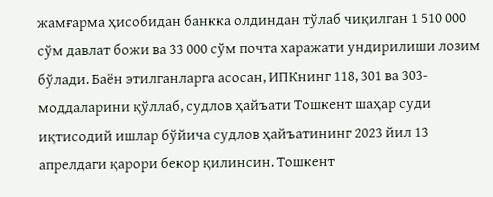жамғарма ҳисобидан банкка олдиндан тўлаб чиқилган 1 510 000 сўм давлат божи ва 33 000 сўм почта харажати ундирилиши лозим бўлади. Баён этилганларга асосан, ИПКнинг 118, 301 ва 303-моддаларини қўллаб, судлов ҳайъати Тошкент шаҳар суди иқтисодий ишлар бўйича судлов ҳайъатининг 2023 йил 13 апрелдаги қарори бекор қилинсин. Тошкент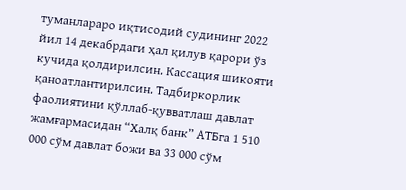туманлараро иқтисодий судининг 2022 йил 14 декабрдаги ҳал қилув қарори ўз кучида қолдирилсин. Кассация шикояти қаноатлантирилсин. Тадбиркорлик фаолиятини қўллаб-қувватлаш давлат жамғармасидан “Халқ банк” АТБга 1 510 000 сўм давлат божи ва 33 000 сўм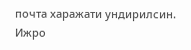почта харажати ундирилсин. Ижро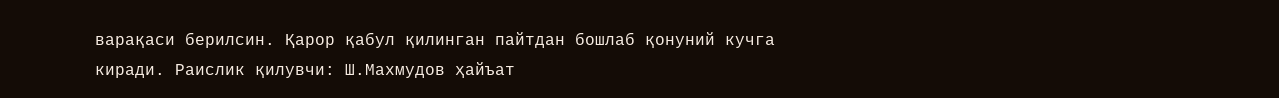варақаси берилсин. Қарор қабул қилинган пайтдан бошлаб қонуний кучга киради. Раислик қилувчи: Ш.Махмудов ҳайъат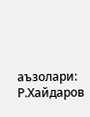аъзолари: Р.Хайдаров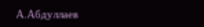А.Абдуллаев